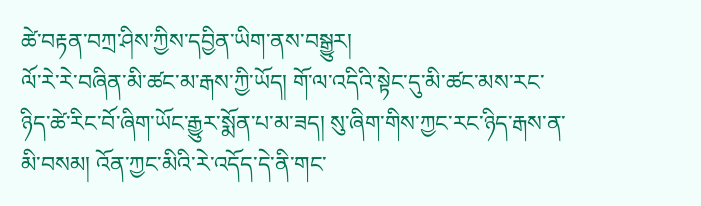ཚེ་བརྟན་བཀྲ་ཤིས་ཀྱིས་དབྱིན་ཡིག་ནས་བསྒྱུར།
ལོ་རེ་རེ་བཞིན་མི་ཚང་མ་རྒས་ཀྱི་ཡོད། གོ་ལ་འདིའི་སྟེང་དུ་མི་ཚང་མས་རང་ཉིད་ཚེ་རིང་བོ་ཞིག་ཡོང་རྒྱུར་སྨོན་པ་མ་ཟད། སུ་ཞིག་གིས་ཀྱང་རང་ཉིད་རྒས་ན་མི་བསམ། འོན་ཀྱང་མིའི་རེ་འདོད་དེ་ནི་གང་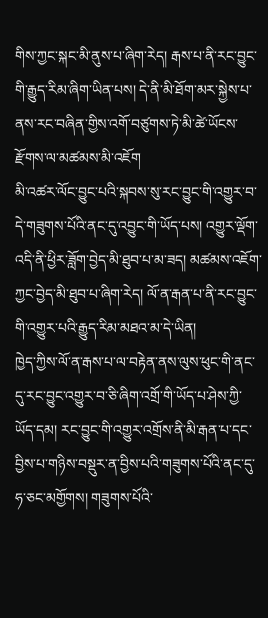གིས་ཀྱང་སྐང་མི་ནུས་པ་ཞིག་རེད། རྒས་པ་ནི་རང་བྱུང་གི་རྒྱུད་རིམ་ཞིག་ཡིན་པས། དེ་ནི་མི་ཐོག་མར་སྐྱེས་པ་ནས་རང་བཞིན་གྱིས་འགོ་བཙུགས་ཏེ་མི་ཚེ་ཡོངས་རྫོགས་ལ་མཚམས་མི་འཇོག
མི་འཚར་ལོང་བྱུང་པའི་སྐབས་སུ་རང་བྱུང་གི་འགྱུར་བ་དེ་གཟུགས་པོའི་ནང་དུ་འབྱུང་གི་ཡོད་པས། འགྱུར་ལྡོག་འདི་ནི་ཕྱིར་ཟློག་བྱེད་མི་ཐུབ་པ་མ་ཟད། མཚམས་འཇོག་ཀྱང་བྱེད་མི་ཐུབ་པ་ཞིག་རེད། ལོ་ན་རྒན་པ་ནི་རང་བྱུང་གི་འགྱུར་པའི་རྒྱུད་རིམ་མཐའ་མ་དེ་ཡིན།
ཁྱེད་ཀྱིས་ལོ་ན་རྒས་པ་ལ་བརྟེན་ནས་ལུས་ཕུང་གི་ནང་དུ་རང་བྱུང་འགྱུར་བ་ཅི་ཞིག་འགྲོ་གི་ཡོད་པ་ཤེས་ཀྱི་ཡོད་དམ། རང་བྱུང་གི་འགྱུར་འགྲོས་ནི་མི་རྒན་པ་དང་བྱིས་པ་གཉིས་བསྡུར་ན་བྱིས་པའི་གཟུགས་པོའི་ནང་དུ་ཧ་ཅང་མགྱོགས། གཟུགས་པོའི་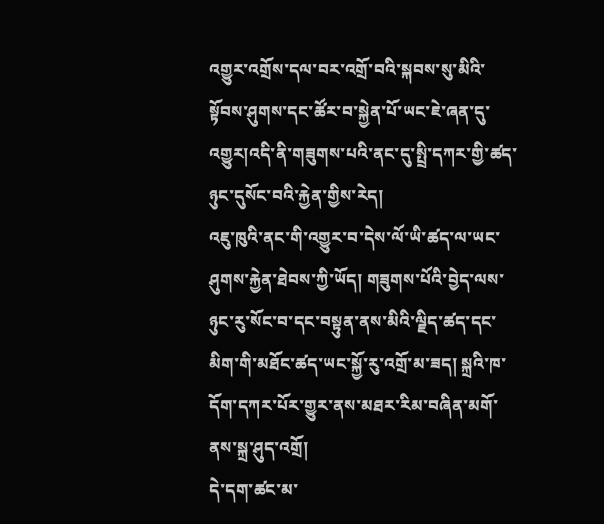འགྱུར་འགྲོས་དལ་བར་འགྲོ་བའི་སྐབས་སུ་མིའི་སྟོབས་ཤུགས་དང་ཚོར་བ་སྐྱེན་པོ་ཡང་ཇེ་ཞན་དུ་འགྱུར།འདི་ནི་གཟུགས་པའི་ནང་དུ་སྤྲི་དཀར་གྱི་ཚད་ཉུང་དུསོང་བའི་རྐྱེན་གྱིས་རེད།
འཇུ་ཁུའི་ནང་གི་འགྱུར་བ་དེས་ལོ་ཡི་ཚད་ལ་ཡང་ཤུགས་རྐྱེན་ཐེབས་ཀྱི་ཡོད། གཟུགས་པོའི་བྱེད་ལས་ཉུང་རུ་སོང་བ་དང་བསྟུན་ནས་མིའི་ལྗིད་ཚད་དང་མིག་གི་མཐོང་ཚད་ཡང་སྐྱོ་རུ་འགྲོ་མ་ཟད། སྐྲའི་ཁ་དོག་དཀར་པོར་གྱུར་ནས་མཐར་རིམ་བཞིན་མགོ་ནས་སྐྲ་ཤུད་འགྲོ།
དེ་དག་ཚང་མ་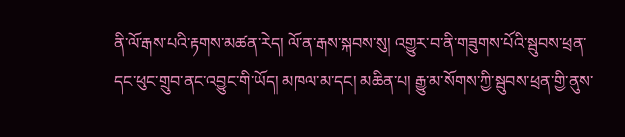ནི་ལོ་རྒས་པའི་རྟགས་མཚན་རེད། ལོ་ན་རྒས་སྐབས་སུ། འགྱུར་བ་ནི་གཟུགས་པོའི་སྦུབས་ཕྲན་དང་ཕུང་གྲུབ་ནང་འབྱུང་གི་ཡོད། མཁལ་མ་དང། མཆིན་པ། རྒྱུ་མ་སོགས་ཀྱི་སྦུབས་ཕྲན་གྱི་ནུས་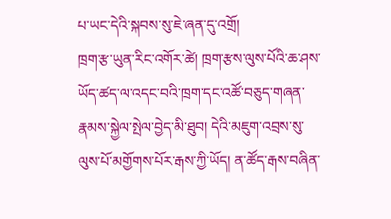པ་ཡང་དེའི་སྐབས་སུ་ཇེ་ཞན་དུ་འགྲོ།
ཁྲག་རྩ་ཡུན་རིང་འགོར་ཚེ། ཁྲག་རྩས་ལུས་པོའི་ཆ་ཤས་ཡོད་ཚད་ལ་འདང་བའི་ཁྲག་དང་འཚོ་བཅུད་གཞན་རྣམས་སྐྱེལ་སྤེལ་བྱེད་མི་ཐུབ། དེའི་མཇུག་འབྲས་སུ་ལུས་པོ་མགྱོགས་པོར་རྒས་ཀྱི་ཡོད། ན་ཚོད་རྒས་བཞིན་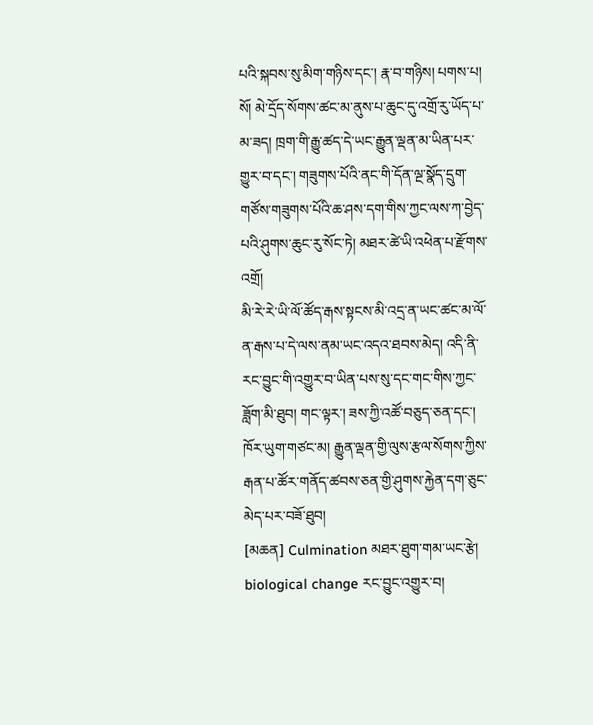པའི་སྐབས་སུ་མིག་གཉིས་དང་། རྣ་བ་གཉིས། པགས་པ། སོ། མེ་དྲོད་སོགས་ཚང་མ་ནུས་པ་ཆུང་དུ་འགྲོ་རུ་ཡོད་པ་མ་ཟད། ཁྲག་གི་རྒྱུ་ཚད་དེ་ཡང་རྒྱུན་ལྡན་མ་ཡིན་པར་གྱུར་བ་དང་། གཟུགས་པོའི་ནང་གི་དོན་ལྔ་སྣོད་དྲུག་གཙོས་གཟུགས་པོའི་ཆ་ཤས་དག་གིས་ཀྱང་ལས་ཀ་བྱེད་པའི་ཤུགས་ཆུང་རུ་སོང་ཏེ། མཐར་ཚེ་ཡི་འཕེན་པ་རྫོགས་འགྲོ།
མི་རེ་རེ་ཡི་ལོ་ཚོད་རྒས་སྟངས་མི་འདྲ་ན་ཡང་ཚང་མ་ལོ་ན་རྒས་པ་དེ་ལས་ནམ་ཡང་འདའ་ཐབས་མེད། འདི་ནི་རང་བྱུང་གི་འགྱུར་བ་ཡིན་པས་སུ་དང་གང་གིས་ཀྱང་ཟློག་མི་ཐུབ། གང་ལྟར་། ཟས་ཀྱི་འཚོ་བཅུད་ཅན་དང་། ཁོར་ཡུག་གཙང་མ། རྒྱུན་ལྡན་གྱི་ལུས་རྩལ་སོགས་ཀྱིས་རྒན་པ་ཚོར་གནོད་ཚབས་ཅན་གྱི་ཤུགས་རྐྱེན་དག་ཅུང་མེད་པར་བཟོ་ཐུབ།
[མཆན] Culmination མཐར་ཐུག་གམ་ཡང་རྩེ།
biological change རང་བྱུང་འགྱུར་བ།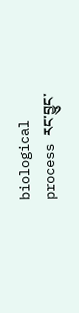biological process རང་བྱུང་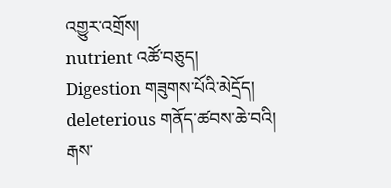འགྱུར་འགྲོས།
nutrient འཚོ་བཅུད།
Digestion གཟུགས་པོའི་མེདྲོད།
deleterious གནོད་ཚབས་ཆེ་བའི།
རྒས་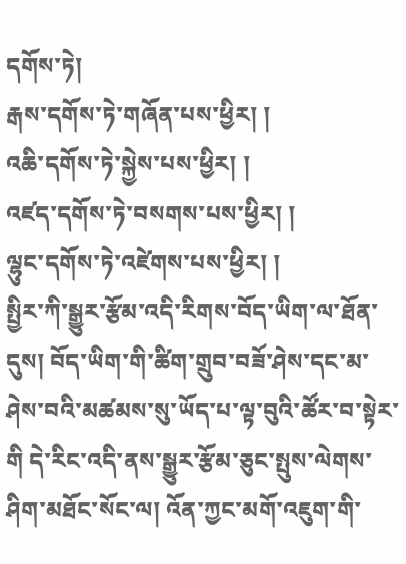དགོས་ཏེ།
རྒས་དགོས་ཏེ་གཞོན་པས་ཕྱིར། །
འཆི་དགོས་ཏེ་སྐྱེས་པས་ཕྱིར། །
འཛད་དགོས་ཏེ་བསགས་པས་ཕྱིར། །
ལྷུང་དགོས་ཏེ་འཛེགས་པས་ཕྱིར། །
སྤྱིར་ཀི་སྒྱུར་རྩོམ་འདི་རིགས་བོད་ཡིག་ལ་ཐོན་དུས། བོད་ཡིག་གི་ཚིག་གྲུབ་བཟོ་ཤེས་དང་མ་ཤེས་བའི་མཚམས་སུ་ཡོད་པ་ལྟ་བུའི་ཚོར་བ་སྟེར་གི དེ་རིང་འདི་ནས་སྒྱུར་རྩོམ་ཅུང་སྤུས་ལེགས་ཤིག་མཐོང་སོང་ལ། འོན་ཀྱང་མགོ་འཇུག་གི་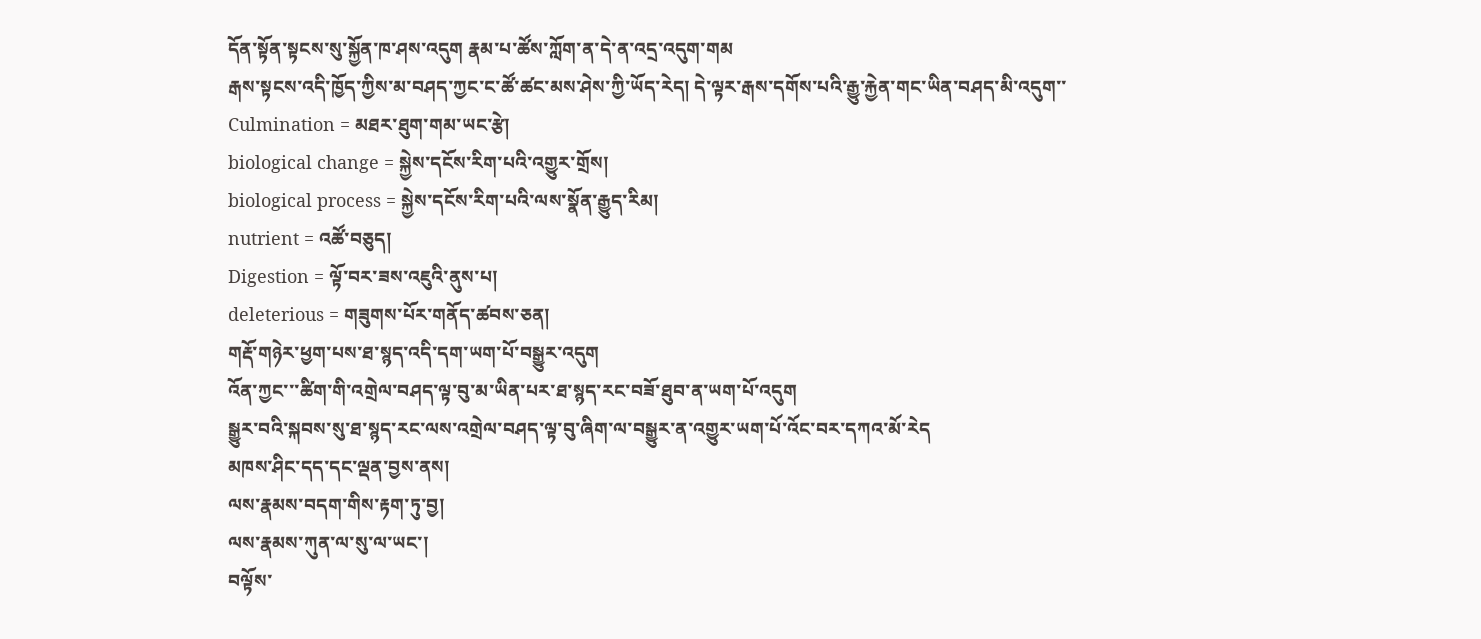དོན་སྟོན་སྟངས་སུ་སྐྱོན་ཁ་ཤས་འདུག རྣམ་པ་ཚོས་ཀློག་ན་དེ་ན་འདྲ་འདུག་གམ
རྒས་སྟངས་འདི་ཁྱོད་ཀྱིས་མ་བཤད་ཀྱང་ང་ཚོ་ཚང་མས་ཤེས་ཀྱི་ཡོད་རེད། དེ་ལྟར་རྒས་དགོས་པའི་རྒྱུ་རྐྱེན་གང་ཡིན་བཤད་མི་འདུག་་
Culmination = མཐར་ཐུག་གམ་ཡང་རྩེ།
biological change = སྐྱེས་དངོས་རིག་པའི་འགྱུར་གྲོས།
biological process = སྐྱེས་དངོས་རིག་པའི་ལས་སྣོན་རྒྱུད་རིམ།
nutrient = འཚོ་བཅུད།
Digestion = ལྟོ་བར་ཟས་འཇུའི་ནུས་པ།
deleterious = གཟུགས་པོར་གནོད་ཚབས་ཅན།
གརྡོ་གཉེར་ཕྱག་པས་ཐ་སྙད་འདི་དག་ཡག་པོ་བསྒྱུར་འདུག
འོན་ཀྱང་་་ཚིག་གི་འགྲེལ་བཤད་ལྟ་བུ་མ་ཡིན་པར་ཐ་སྙད་རང་བཟོ་ཐུབ་ན་ཡག་པོ་འདུག
སྒྱུར་བའི་སྐབས་སུ་ཐ་སྙད་རང་ལས་འགྲེལ་བཤད་ལྟ་བུ་ཞིག་ལ་བསྒྱུར་ན་འགྱུར་ཡག་པོ་འོང་བར་དཀའ་མོ་རེད
མཁས་ཤིང་དད་དང་ལྡན་བྱས་ནས།
ལས་རྣམས་བདག་གིས་རྟག་ཏུ་བྱ།
ལས་རྣམས་ཀུན་ལ་སུ་ལ་ཡང་།
བལྟོས་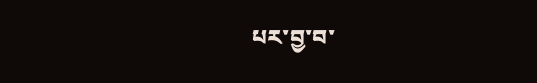པར་བྱ་བ་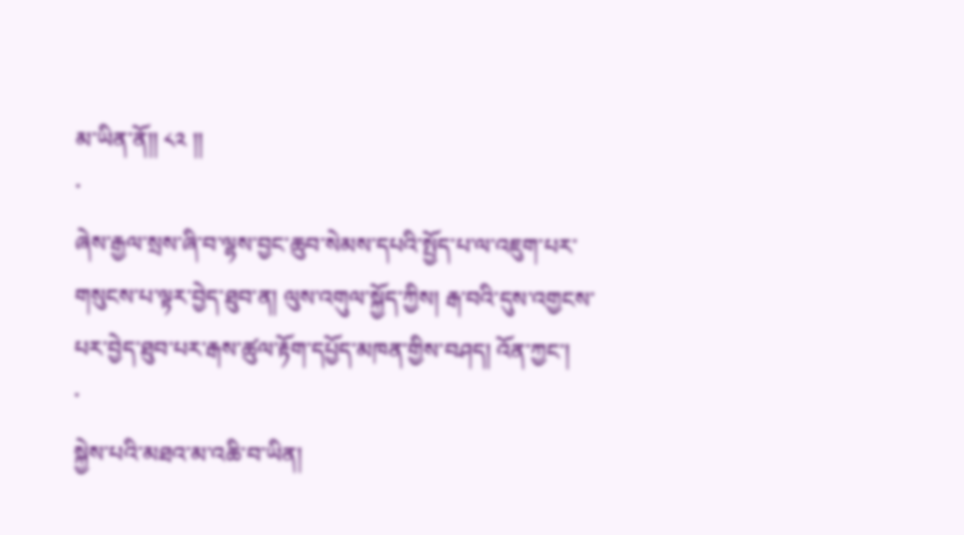མ་ཡིན་ནོ།། ༨༢ །།
་
ཞེས་རྒྱལ་སྲས་ཞི་བ་ལྷས་བྱང་ཆུབ་སེམས་དཔའི་སྤྱོད་པ་ལ་འཇུག་པར་གསུངས་པ་ལྟར་བྱེད་ཐུབ་ན། ལུས་འགུལ་སྐྱོད་ཀྱིས། རྒ་བའི་དུས་འགྱངས་པར་བྱེད་ཐུབ་པར་རྒས་ཚུལ་རྟོག་དཔྱོད་མཁན་གྱིས་བཤད། འོན་ཀྱང་།
་
སྐྱེས་པའི་མཐའ་མ་འཆི་བ་ཡིན།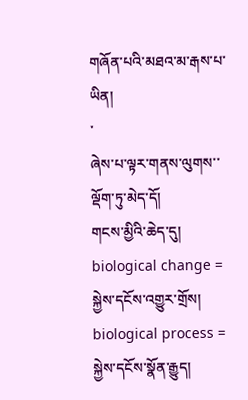གཞོན་པའི་མཐའ་མ་རྒས་པ་ཡིན།
་
ཞེས་པ་ལྟར་གནས་ལུགས་་ལྡོག་ཏུ་མེད་དོ།
གངས་མྱིའི་ཆེད་དུ།
biological change = སྐྱེས་དངོས་འགྱུར་གྲོས།
biological process = སྐྱེས་དངོས་སྣོན་རྒྱུད།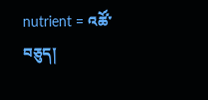nutrient = འཚོ་བཅུད།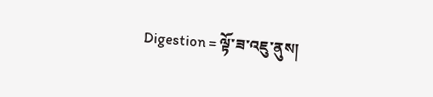Digestion = ལྟོ་ཟ་འཇུ་ནུས།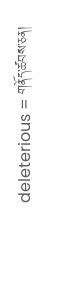deleterious = གནོད་ཚབས་ཅན།